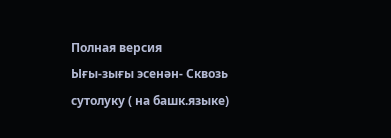Полная версия
Ығы-зығы эсенән- Сквозь сутолуку ( на башк.языке)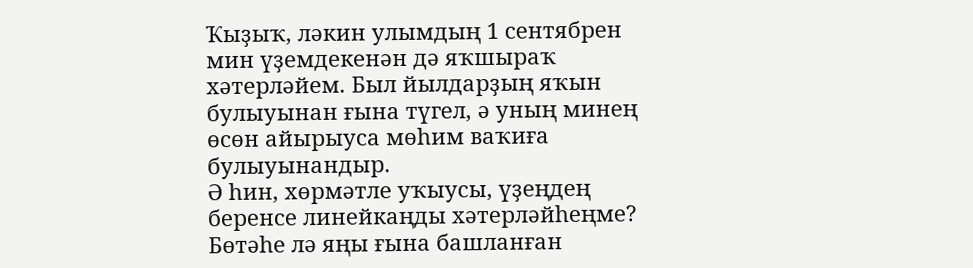Ҡыҙыҡ, ләкин улымдың 1 сентябрен мин үҙемдекенән дә яҡшыраҡ хәтерләйем. Был йылдарҙың яҡын булыуынан ғына түгел, ә уның минең өсөн айырыуса мөһим ваҡиға булыуынандыр.
Ә һин, хөрмәтле уҡыусы, үҙеңдең беренсе линейкаңды хәтерләйһеңме?
Бөтәһе лә яңы ғына башланған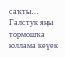саҡты…
Галстук яңы тормошҡа юллама кеүек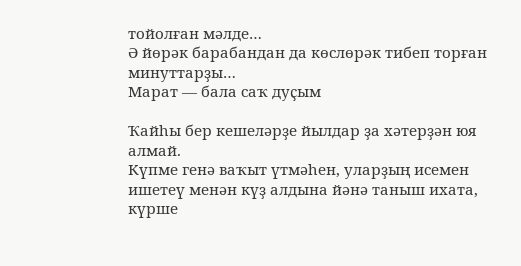тойолған мәлде…
Ә йөрәк барабандан да көслөрәк тибеп торған минуттарҙы…
Марат — бала саҡ дуҫым

Ҡайһы бер кешеләрҙе йылдар ҙа хәтерҙән юя алмай.
Күпме генә ваҡыт үтмәһен, уларҙың исемен ишетеү менән күҙ алдына йәнә таныш ихата, күрше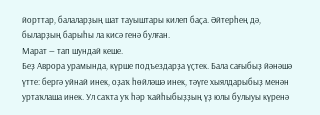йорттар, балаларҙың шат тауыштары килеп баҫа. Әйтерһең дә, быларҙың барыһы ла кисә генә булған.
Марат — тап шундай кеше.
Беҙ Аврора урамында, күрше подъездарҙа үҫтек. Бала сағыбыҙ йәнәшә үтте: бергә уйнай инек, оҙаҡ һөйләшә инек, тәүге хыялдарыбыҙ менән уртаҡлаша инек. Ул саҡта уҡ һәр ҡайһыбыҙҙың үҙ юлы булыуы күренә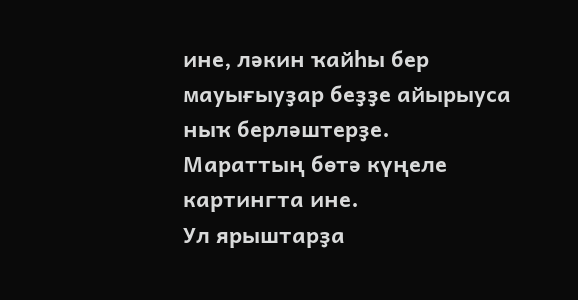ине, ләкин ҡайһы бер мауығыуҙар беҙҙе айырыуса ныҡ берләштерҙе.
Мараттың бөтә күңеле картингта ине.
Ул ярыштарҙа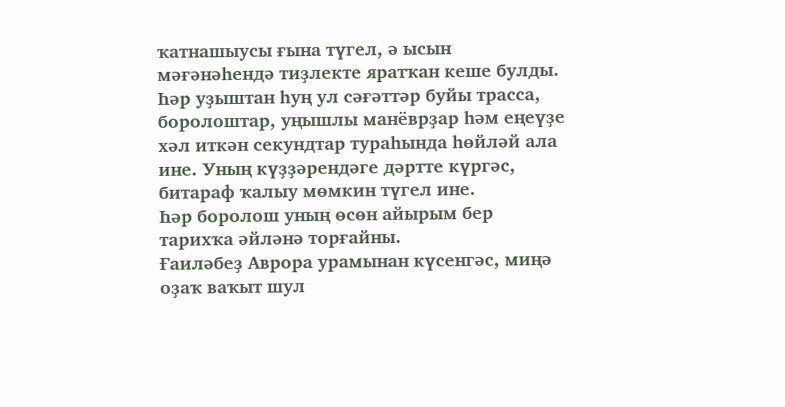ҡатнашыусы ғына түгел, ә ысын мәғәнәһендә тиҙлекте яратҡан кеше булды. Һәр уҙыштан һуң ул сәғәттәр буйы трасса, боролоштар, уңышлы манёврҙар һәм еңеүҙе хәл иткән секундтар тураһында һөйләй ала ине. Уның күҙҙәрендәге дәртте күргәс, битараф ҡалыу мөмкин түгел ине.
Һәр боролош уның өсөн айырым бер тарихҡа әйләнә торғайны.
Ғаиләбеҙ Аврора урамынан күсенгәс, миңә оҙаҡ ваҡыт шул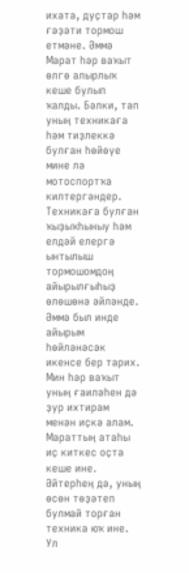ихата, дуҫтар һәм ғәҙәти тормош етмәне. Әммә Марат һәр ваҡыт өлгө алырлыҡ кеше булып ҡалды. Бәлки, тап уның техникаға һәм тиҙлеккә булған һөйөүе мине лә мотоспортҡа килтергәндер. Техникаға булған ҡыҙыҡһыныу һәм елдәй елергә ынтылыш тормошомдоң айырылғыһыҙ өлөшөнә әйләнде. Әммә был инде айырым һөйләнәсәк икенсе бер тарих.
Мин һәр ваҡыт уның ғаиләһен дә ҙур ихтирам менән иҫкә алам.
Мараттың атаһы иҫ киткес оҫта кеше ине. Әйтерһең дә, уның өсөн төҙәтеп булмай торған техника юҡ ине. Ул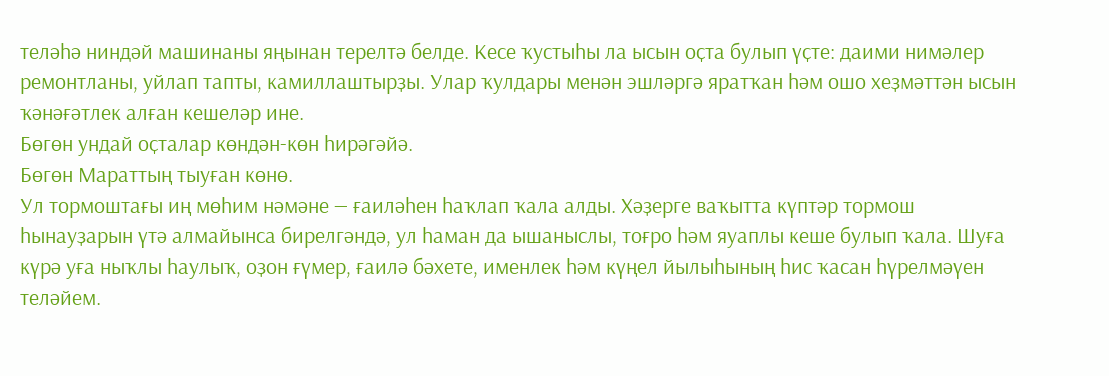теләһә ниндәй машинаны яңынан терелтә белде. Кесе ҡустыһы ла ысын оҫта булып үҫте: даими нимәлер ремонтланы, уйлап тапты, камиллаштырҙы. Улар ҡулдары менән эшләргә яратҡан һәм ошо хеҙмәттән ысын ҡәнәғәтлек алған кешеләр ине.
Бөгөн ундай оҫталар көндән-көн һирәгәйә.
Бөгөн Мараттың тыуған көнө.
Ул тормоштағы иң мөһим нәмәне — ғаиләһен һаҡлап ҡала алды. Хәҙерге ваҡытта күптәр тормош һынауҙарын үтә алмайынса бирелгәндә, ул һаман да ышаныслы, тоғро һәм яуаплы кеше булып ҡала. Шуға күрә уға ныҡлы һаулыҡ, оҙон ғүмер, ғаилә бәхете, именлек һәм күңел йылыһының һис ҡасан һүрелмәүен теләйем.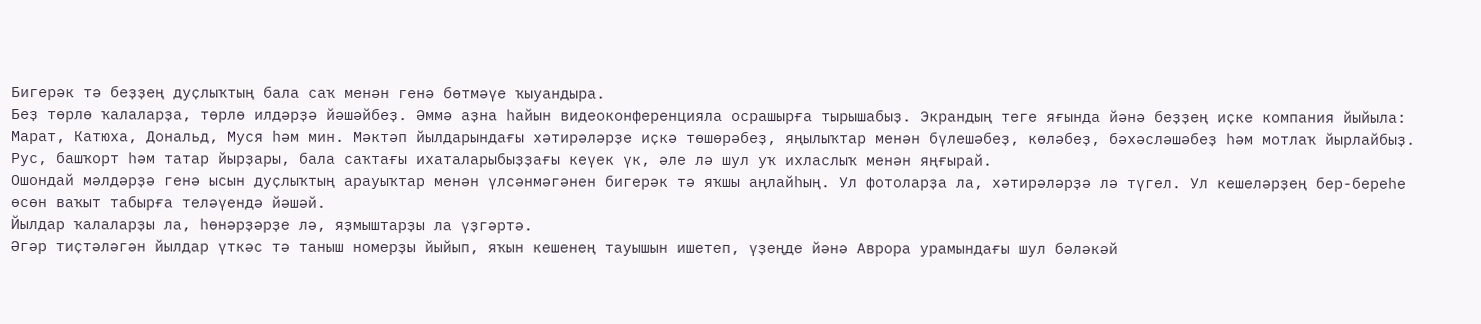Бигерәк тә беҙҙең дуҫлыҡтың бала саҡ менән генә бөтмәүе ҡыуандыра.
Беҙ төрлө ҡалаларҙа, төрлө илдәрҙә йәшәйбеҙ. Әммә аҙна һайын видеоконференцияла осрашырға тырышабыҙ. Экрандың теге яғында йәнә беҙҙең иҫке компания йыйыла: Марат, Катюха, Дональд, Муся һәм мин. Мәктәп йылдарындағы хәтирәләрҙе иҫкә төшөрәбеҙ, яңылыҡтар менән бүлешәбеҙ, көләбеҙ, бәхәсләшәбеҙ һәм мотлаҡ йырлайбыҙ.
Рус, башҡорт һәм татар йырҙары, бала саҡтағы ихаталарыбыҙҙағы кеүек үк, әле лә шул уҡ ихласлыҡ менән яңғырай.
Ошондай мәлдәрҙә генә ысын дуҫлыҡтың арауыҡтар менән үлсәнмәгәнен бигерәк тә яҡшы аңлайһың. Ул фотоларҙа ла, хәтирәләрҙә лә түгел. Ул кешеләрҙең бер-береһе өсөн ваҡыт табырға теләүендә йәшәй.
Йылдар ҡалаларҙы ла, һөнәрҙәрҙе лә, яҙмыштарҙы ла үҙгәртә.
Әгәр тиҫтәләгән йылдар үткәс тә таныш номерҙы йыйып, яҡын кешенең тауышын ишетеп, үҙеңде йәнә Аврора урамындағы шул бәләкәй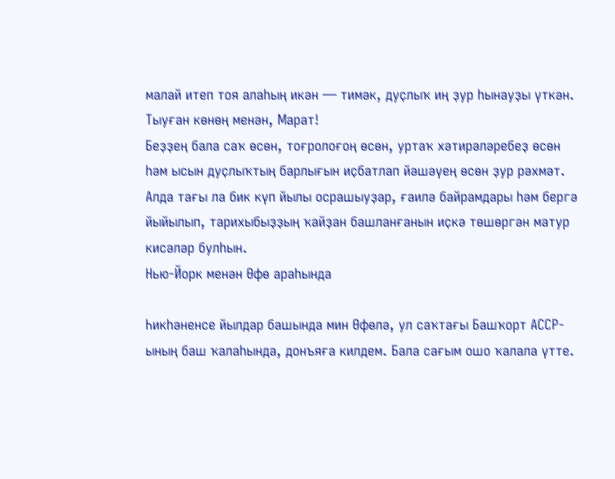малай итеп тоя алаһың икән — тимәк, дуҫлыҡ иң ҙур һынауҙы үткән.
Тыуған көнөң менән, Марат!
Беҙҙең бала саҡ өсөн, тоғролоғоң өсөн, уртаҡ хәтирәләребеҙ өсөн һәм ысын дуҫлыҡтың барлығын иҫбатлап йәшәүең өсөн ҙур рәхмәт.
Алда тағы ла бик күп йылы осрашыуҙар, ғаилә байрамдары һәм бергә йыйылып, тарихыбыҙҙың ҡайҙан башланғанын иҫкә төшөргән матур кисәләр булһын.
Нью-Йорк менән Өфө араһында

Һикһәненсе йылдар башында мин Өфөлә, ул саҡтағы Башҡорт АССР-ының баш ҡалаһында, донъяға килдем. Бала сағым ошо ҡалала үтте.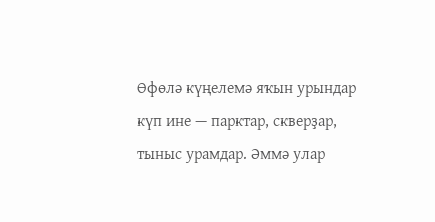Өфөлә күңелемә яҡын урындар күп ине — парктар, скверҙар, тыныс урамдар. Әммә улар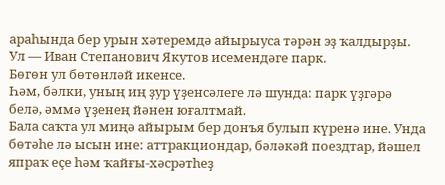араһында бер урын хәтеремдә айырыуса тәрән эҙ ҡалдырҙы. Ул — Иван Степанович Якутов исемендәге парк.
Бөгөн ул бөтөнләй икенсе.
Һәм, бәлки, уның иң ҙур үҙенсәлеге лә шунда: парк үҙгәрә белә, әммә үҙенең йәнен юғалтмай.
Бала саҡта ул миңә айырым бер донъя булып күренә ине. Унда бөтәһе лә ысын ине: аттракциондар, бәләкәй поездтар, йәшел япраҡ еҫе һәм ҡайғы-хәсрәтһеҙ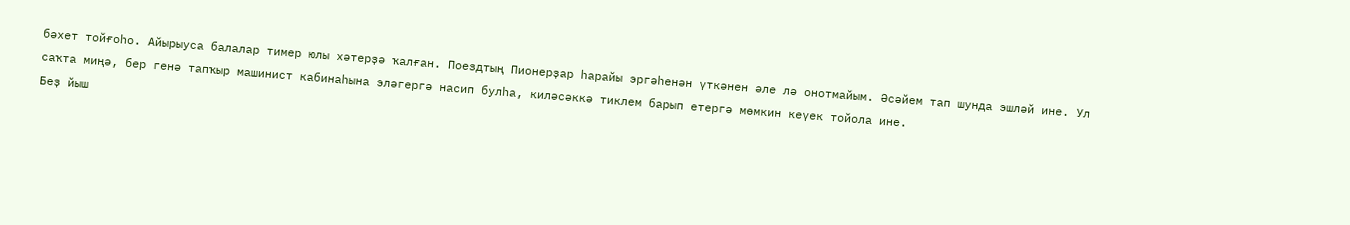бәхет тойғоһо. Айырыуса балалар тимер юлы хәтерҙә ҡалған. Поездтың Пионерҙар һарайы эргәһенән үткәнен әле лә онотмайым. Әсәйем тап шунда эшләй ине. Ул саҡта миңә, бер генә тапҡыр машинист кабинаһына эләгергә насип булһа, киләсәккә тиклем барып етергә мөмкин кеүек тойола ине.
Беҙ йыш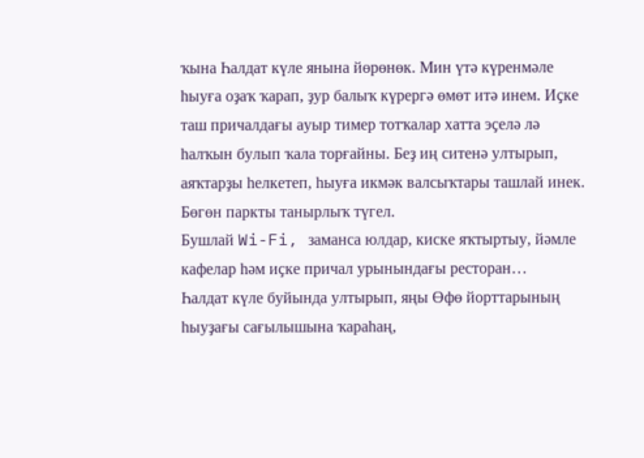ҡына Һалдат күле янына йөрөнөк. Мин үтә күренмәле һыуға оҙаҡ ҡарап, ҙур балыҡ күрергә өмөт итә инем. Иҫке таш причалдағы ауыр тимер тотҡалар хатта эҫелә лә һалҡын булып ҡала торғайны. Беҙ иң ситенә ултырып, аяҡтарҙы һелкетеп, һыуға икмәк валсыҡтары ташлай инек.
Бөгөн паркты танырлыҡ түгел.
Бушлай Wi-Fi, заманса юлдар, киске яҡтыртыу, йәмле кафелар һәм иҫке причал урынындағы ресторан…
Һалдат күле буйында ултырып, яңы Өфө йорттарының һыуҙағы сағылышына ҡараһаң,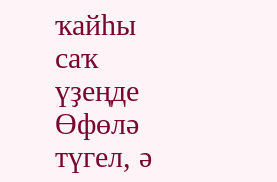ҡайһы саҡ үҙеңде Өфөлә түгел, ә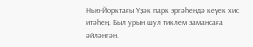Нью-Йорктағы Үҙәк парк эргәһендә кеүек хис итәһең. Был урын шул тиклем замансаға әйләнгән.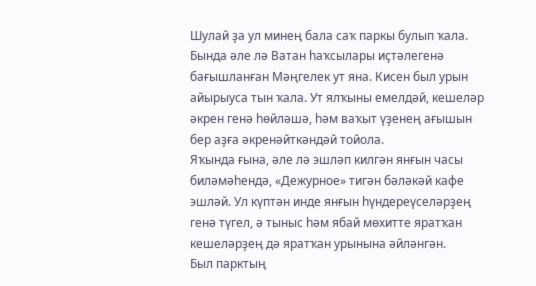Шулай ҙа ул минең бала саҡ паркы булып ҡала.
Бында әле лә Ватан һаҡсылары иҫтәлегенә бағышланған Мәңгелек ут яна. Кисен был урын айырыуса тын ҡала. Ут ялҡыны емелдәй, кешеләр әкрен генә һөйләшә, һәм ваҡыт үҙенең ағышын бер аҙға әкренәйткәндәй тойола.
Яҡында ғына, әле лә эшләп килгән янғын часы биләмәһендә, «Дежурное» тигән бәләкәй кафе эшләй. Ул күптән инде янғын һүндереүселәрҙең генә түгел, ә тыныс һәм ябай мөхитте яратҡан кешеләрҙең дә яратҡан урынына әйләнгән.
Был парктың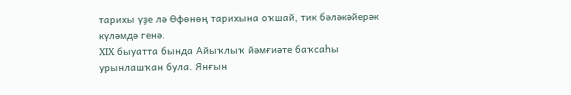тарихы үҙе лә Өфөнөң тарихына оҡшай, тик бәләкәйерәк күләмдә генә.
XIX быуатта бында Айыҡлыҡ йәмғиәте баҡсаһы урынлашҡан була. Янғын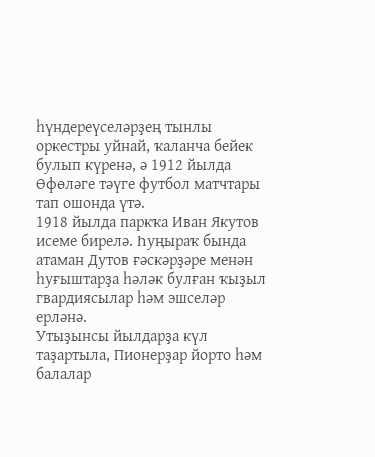һүндереүселәрҙең тынлы оркестры уйнай, ҡаланча бейек булып күренә, ә 1912 йылда Өфөләге тәүге футбол матчтары тап ошонда үтә.
1918 йылда паркҡа Иван Якутов исеме бирелә. Һуңыраҡ бында атаман Дутов ғәскәрҙәре менән һуғыштарҙа һәләк булған ҡыҙыл гвардиясылар һәм эшселәр ерләнә.
Утыҙынсы йылдарҙа күл таҙартыла, Пионерҙар йорто һәм балалар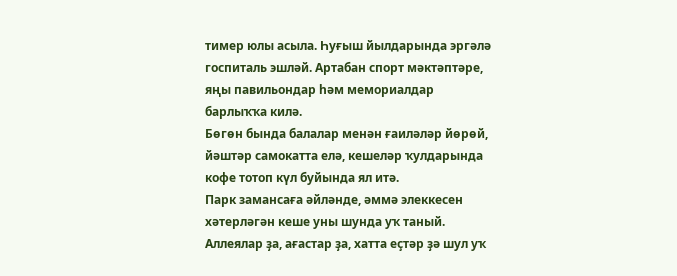тимер юлы асыла. Һуғыш йылдарында эргәлә госпиталь эшләй. Артабан спорт мәктәптәре, яңы павильондар һәм мемориалдар барлыҡҡа килә.
Бөгөн бында балалар менән ғаиләләр йөрөй, йәштәр самокатта елә, кешеләр ҡулдарында кофе тотоп күл буйында ял итә.
Парк замансаға әйләнде, әммә элеккесен хәтерләгән кеше уны шунда уҡ таный.
Аллеялар ҙа, ағастар ҙа, хатта еҫтәр ҙә шул уҡ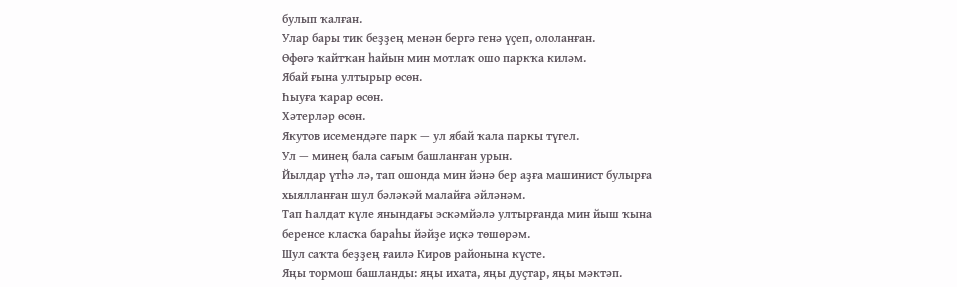булып ҡалған.
Улар бары тик беҙҙең менән бергә генә үҫеп, ололанған.
Өфөгә ҡайтҡан һайын мин мотлаҡ ошо паркҡа киләм.
Ябай ғына ултырыр өсөн.
Һыуға ҡарар өсөн.
Хәтерләр өсөн.
Якутов исемендәге парк — ул ябай ҡала паркы түгел.
Ул — минең бала сағым башланған урын.
Йылдар үтһә лә, тап ошонда мин йәнә бер аҙға машинист булырға хыялланған шул бәләкәй малайға әйләнәм.
Тап Һалдат күле янындағы эскәмйәлә ултырғанда мин йыш ҡына беренсе класҡа бараһы йәйҙе иҫкә төшөрәм.
Шул саҡта беҙҙең ғаилә Киров районына күсте.
Яңы тормош башланды: яңы ихата, яңы дуҫтар, яңы мәктәп.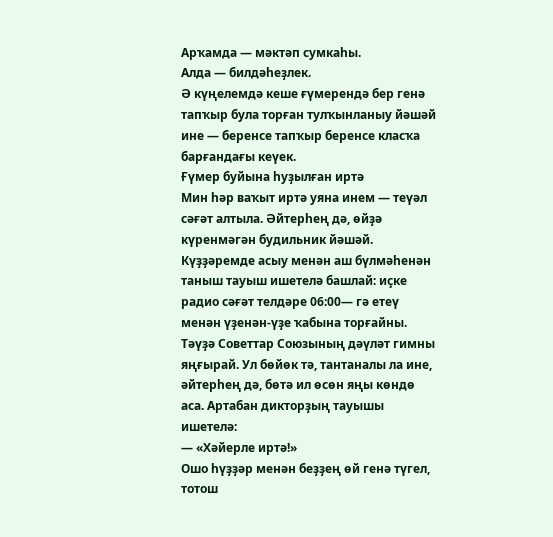Арҡамда — мәктәп сумкаһы.
Алда — билдәһеҙлек.
Ә күңелемдә кеше ғүмерендә бер генә тапҡыр була торған тулҡынланыу йәшәй ине — беренсе тапҡыр беренсе класҡа барғандағы кеүек.
Ғүмер буйына һуҙылған иртә
Мин һәр ваҡыт иртә уяна инем — теүәл сәғәт алтыла. Әйтерһең дә, өйҙә күренмәгән будильник йәшәй. Күҙҙәремде асыу менән аш бүлмәһенән таныш тауыш ишетелә башлай: иҫке радио сәғәт телдәре 06:00— гә етеү менән үҙенән-үҙе ҡабына торғайны.
Тәүҙә Советтар Союзының дәүләт гимны яңғырай. Ул бөйөк тә, тантаналы ла ине, әйтерһең дә, бөтә ил өсөн яңы көндө аса. Артабан дикторҙың тауышы ишетелә:
— «Хәйерле иртә!»
Ошо һүҙҙәр менән беҙҙең өй генә түгел, тотош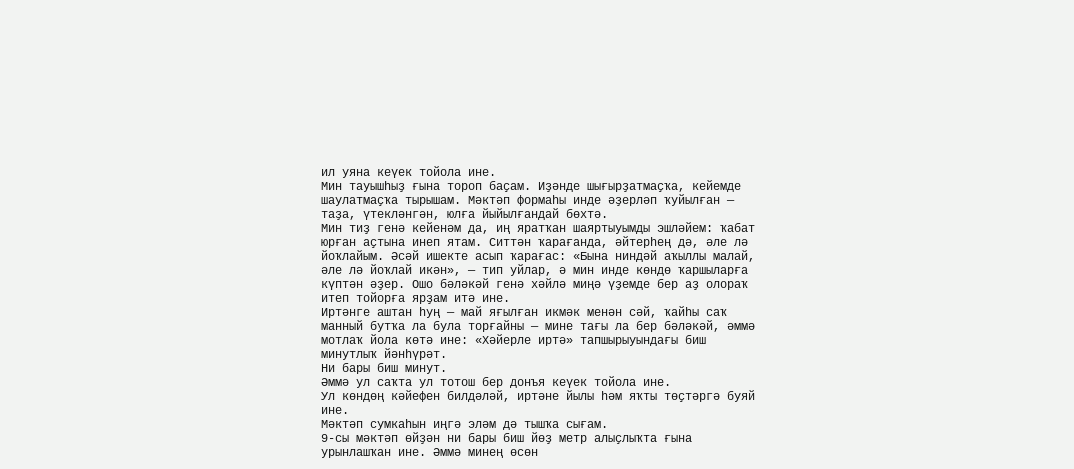ил уяна кеүек тойола ине.
Мин тауышһыҙ ғына тороп баҫам. Иҙәнде шығырҙатмаҫҡа, кейемде шаулатмаҫҡа тырышам. Мәктәп формаһы инде әҙерләп ҡуйылған — таҙа, үтекләнгән, юлға йыйылғандай бөхтә.
Мин тиҙ генә кейенәм да, иң яратҡан шаяртыуымды эшләйем: ҡабат юрған аҫтына инеп ятам. Ситтән ҡарағанда, әйтерһең дә, әле лә йоҡлайым. Әсәй ишекте асып ҡарағас: «Бына ниндәй аҡыллы малай, әле лә йоҡлай икән», — тип уйлар, ә мин инде көндө ҡаршыларға күптән әҙер. Ошо бәләкәй генә хәйлә миңә үҙемде бер аҙ олораҡ итеп тойорға ярҙам итә ине.
Иртәнге аштан һуң — май яғылған икмәк менән сәй, ҡайһы саҡ манный бутҡа ла була торғайны — мине тағы ла бер бәләкәй, әммә мотлаҡ йола көтә ине: «Хәйерле иртә» тапшырыуындағы биш минутлыҡ йәнһүрәт.
Ни бары биш минут.
Әммә ул саҡта ул тотош бер донъя кеүек тойола ине.
Ул көндөң кәйефен билдәләй, иртәне йылы һәм яҡты төҫтәргә буяй ине.
Мәктәп сумкаһын иңгә эләм дә тышҡа сығам.
9-сы мәктәп өйҙән ни бары биш йөҙ метр алыҫлыҡта ғына урынлашҡан ине. Әммә минең өсөн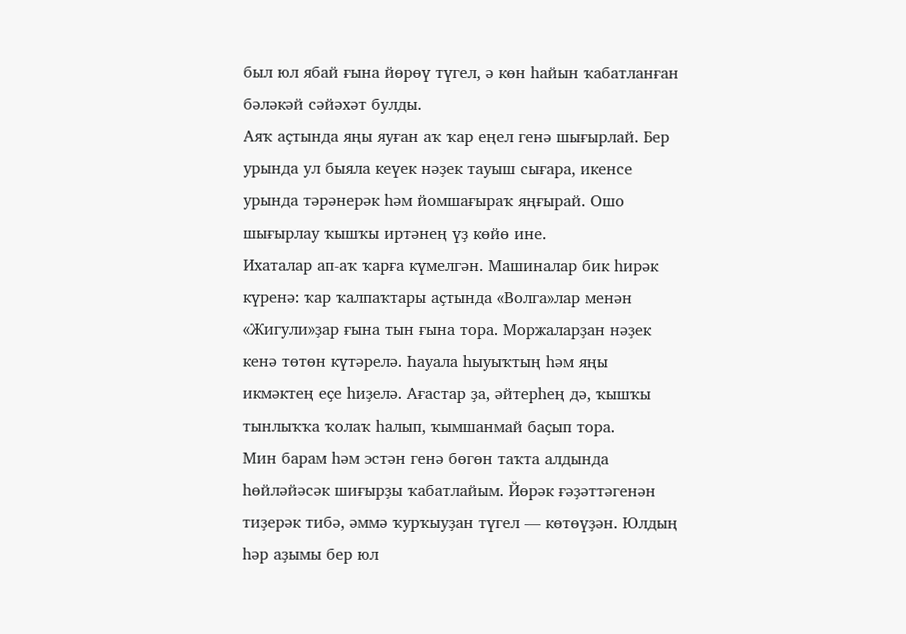был юл ябай ғына йөрөү түгел, ә көн һайын ҡабатланған бәләкәй сәйәхәт булды.
Аяҡ аҫтында яңы яуған аҡ ҡар еңел генә шығырлай. Бер урында ул быяла кеүек нәҙек тауыш сығара, икенсе урында тәрәнерәк һәм йомшағыраҡ яңғырай. Ошо шығырлау ҡышҡы иртәнең үҙ көйө ине.
Ихаталар ап-аҡ ҡарға күмелгән. Машиналар бик һирәк күренә: ҡар ҡалпаҡтары аҫтында «Волга»лар менән «Жигули»ҙар ғына тын ғына тора. Моржаларҙан нәҙек кенә төтөн күтәрелә. Һауала һыуыҡтың һәм яңы икмәктең еҫе һиҙелә. Ағастар ҙа, әйтерһең дә, ҡышҡы тынлыҡҡа ҡолаҡ һалып, ҡымшанмай баҫып тора.
Мин барам һәм эстән генә бөгөн таҡта алдында һөйләйәсәк шиғырҙы ҡабатлайым. Йөрәк ғәҙәттәгенән тиҙерәк тибә, әммә ҡурҡыуҙан түгел — көтөүҙән. Юлдың һәр аҙымы бер юл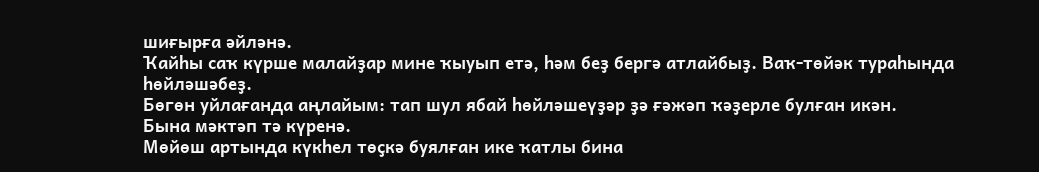шиғырға әйләнә.
Ҡайһы саҡ күрше малайҙар мине ҡыуып етә, һәм беҙ бергә атлайбыҙ. Ваҡ-төйәк тураһында һөйләшәбеҙ.
Бөгөн уйлағанда аңлайым: тап шул ябай һөйләшеүҙәр ҙә ғәжәп ҡәҙерле булған икән.
Бына мәктәп тә күренә.
Мөйөш артында күкһел төҫкә буялған ике ҡатлы бина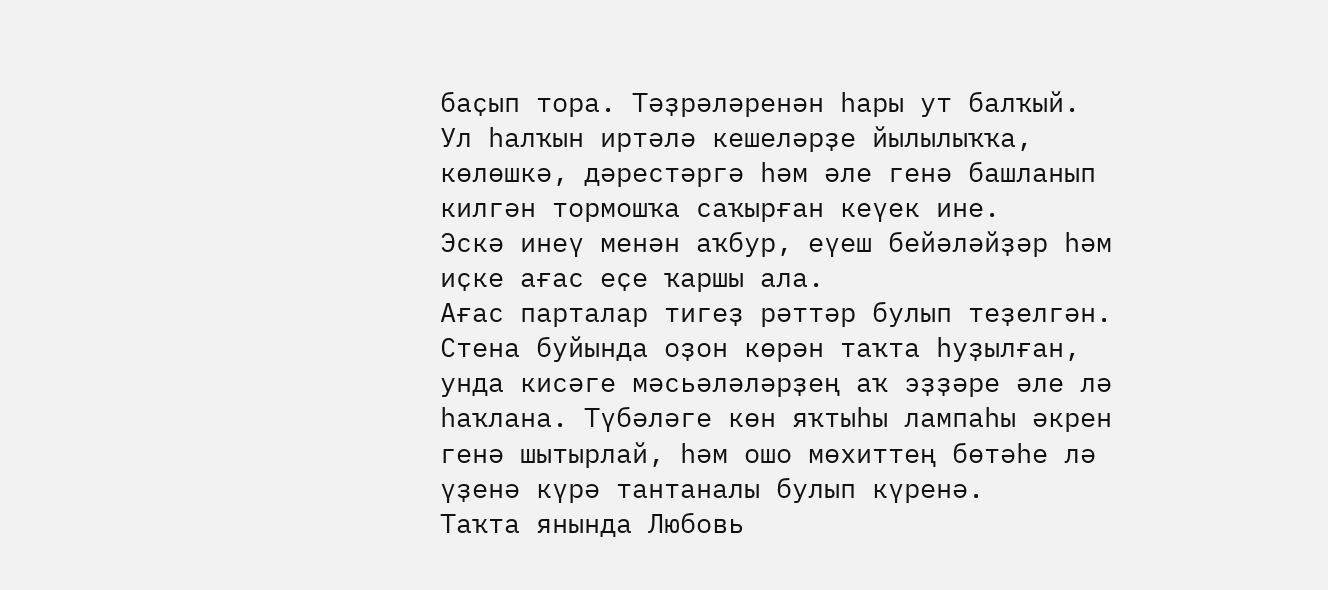баҫып тора. Тәҙрәләренән һары ут балҡый. Ул һалҡын иртәлә кешеләрҙе йылылыҡҡа, көлөшкә, дәрестәргә һәм әле генә башланып килгән тормошҡа саҡырған кеүек ине.
Эскә инеү менән аҡбур, еүеш бейәләйҙәр һәм иҫке ағас еҫе ҡаршы ала.
Ағас парталар тигеҙ рәттәр булып теҙелгән. Стена буйында оҙон көрән таҡта һуҙылған, унда кисәге мәсьәләләрҙең аҡ эҙҙәре әле лә һаҡлана. Түбәләге көн яҡтыһы лампаһы әкрен генә шытырлай, һәм ошо мөхиттең бөтәһе лә үҙенә күрә тантаналы булып күренә.
Таҡта янында Любовь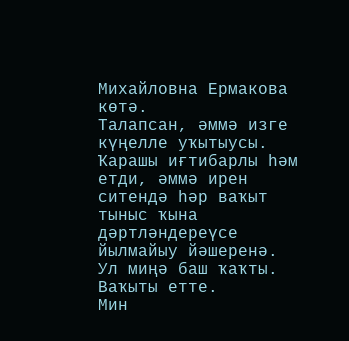Михайловна Ермакова көтә.
Талапсан, әммә изге күңелле уҡытыусы.
Ҡарашы иғтибарлы һәм етди, әммә ирен ситендә һәр ваҡыт тыныс ҡына дәртләндереүсе йылмайыу йәшеренә.
Ул миңә баш ҡаҡты.
Ваҡыты етте.
Мин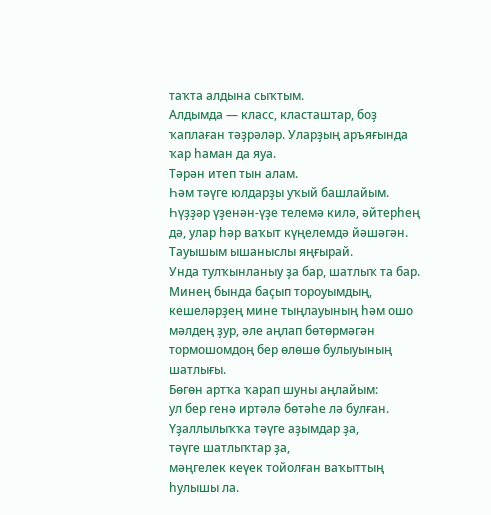таҡта алдына сыҡтым.
Алдымда — класс, класташтар, боҙ ҡаплаған тәҙрәләр. Уларҙың аръяғында ҡар һаман да яуа.
Тәрән итеп тын алам.
Һәм тәүге юлдарҙы уҡый башлайым.
Һүҙҙәр үҙенән-үҙе телемә килә, әйтерһең дә, улар һәр ваҡыт күңелемдә йәшәгән.
Тауышым ышаныслы яңғырай.
Унда тулҡынланыу ҙа бар, шатлыҡ та бар.
Минең бында баҫып тороуымдың, кешеләрҙең мине тыңлауының һәм ошо мәлдең ҙур, әле аңлап бөтөрмәгән тормошомдоң бер өлөшө булыуының шатлығы.
Бөгөн артҡа ҡарап шуны аңлайым:
ул бер генә иртәлә бөтәһе лә булған.
Үҙаллылыҡҡа тәүге аҙымдар ҙа,
тәүге шатлыҡтар ҙа,
мәңгелек кеүек тойолған ваҡыттың һулышы ла.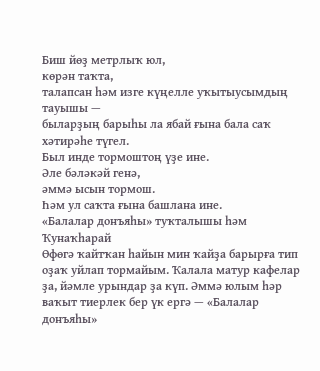Биш йөҙ метрлыҡ юл,
көрән таҡта,
талапсан һәм изге күңелле уҡытыусымдың тауышы —
быларҙың барыһы ла ябай ғына бала саҡ хәтирәһе түгел.
Был инде тормоштоң үҙе ине.
Әле бәләкәй генә,
әммә ысын тормош.
Һәм ул саҡта ғына башлана ине.
«Балалар донъяһы» туҡталышы һәм Ҡунаҡһарай
Өфөгә ҡайтҡан һайын мин ҡайҙа барырға тип оҙаҡ уйлап тормайым. Ҡалала матур кафелар ҙа, йәмле урындар ҙа күп. Әммә юлым һәр ваҡыт тиерлек бер үк ергә — «Балалар донъяһы»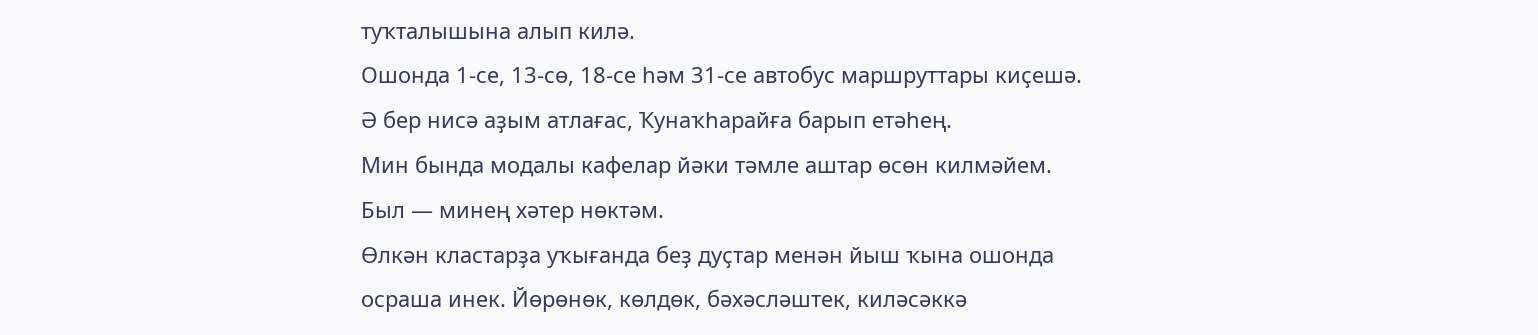туҡталышына алып килә.
Ошонда 1-се, 13-сө, 18-се һәм 31-се автобус маршруттары киҫешә. Ә бер нисә аҙым атлағас, Ҡунаҡһарайға барып етәһең.
Мин бында модалы кафелар йәки тәмле аштар өсөн килмәйем.
Был — минең хәтер нөктәм.
Өлкән кластарҙа уҡығанда беҙ дуҫтар менән йыш ҡына ошонда осраша инек. Йөрөнөк, көлдөк, бәхәсләштек, киләсәккә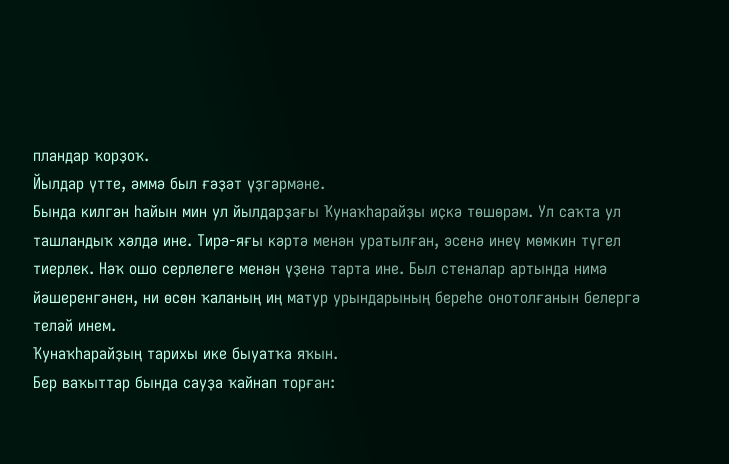пландар ҡорҙоҡ.
Йылдар үтте, әммә был ғәҙәт үҙгәрмәне.
Бында килгән һайын мин ул йылдарҙағы Ҡунаҡһарайҙы иҫкә төшөрәм. Ул саҡта ул ташландыҡ хәлдә ине. Тирә-яғы кәртә менән уратылған, эсенә инеү мөмкин түгел тиерлек. Нәҡ ошо серлелеге менән үҙенә тарта ине. Был стеналар артында нимә йәшеренгәнен, ни өсөн ҡаланың иң матур урындарының береһе онотолғанын белергә теләй инем.
Ҡунаҡһарайҙың тарихы ике быуатҡа яҡын.
Бер ваҡыттар бында сауҙа ҡайнап торған: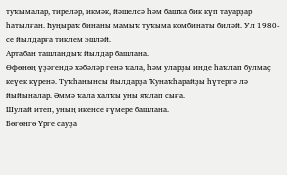туҡымалар, тиреләр, икмәк, йәшелсә һәм башҡа бик күп тауарҙар һатылған. Һуңыраҡ бинаны мамыҡ туҡыма комбинаты биләй. Ул 1980-се йылдарға тиклем эшләй.
Артабан ташландыҡ йылдар башлана.
Өфөнөң үҙәгендә хәбәләр генә ҡала, һәм уларҙы инде һаҡлап булмаҫ кеүек күренә. Туҡһанынсы йылдарҙа Ҡунаҡһарайҙы һүтергә лә йыйыналар. Әммә ҡала халҡы уны яҡлап сыға.
Шулай итеп, уның икенсе ғүмере башлана.
Бөгөнгө Үрге сауҙа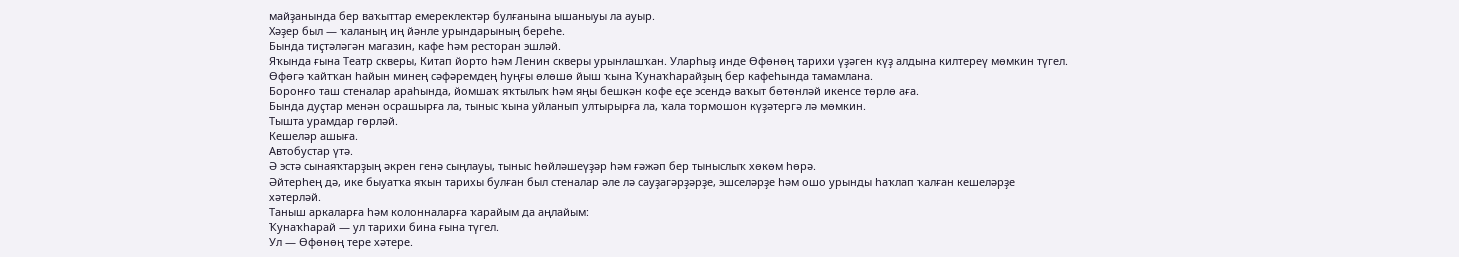майҙанында бер ваҡыттар емереклектәр булғанына ышаныуы ла ауыр.
Хәҙер был — ҡаланың иң йәнле урындарының береһе.
Бында тиҫтәләгән магазин, кафе һәм ресторан эшләй.
Яҡында ғына Театр скверы, Китап йорто һәм Ленин скверы урынлашҡан. Уларһыҙ инде Өфөнөң тарихи үҙәген күҙ алдына килтереү мөмкин түгел.
Өфөгә ҡайтҡан һайын минең сәфәремдең һуңғы өлөшө йыш ҡына Ҡунаҡһарайҙың бер кафеһында тамамлана.
Боронғо таш стеналар араһында, йомшаҡ яҡтылыҡ һәм яңы бешкән кофе еҫе эсендә ваҡыт бөтөнләй икенсе төрлө аға.
Бында дуҫтар менән осрашырға ла, тыныс ҡына уйланып ултырырға ла, ҡала тормошон күҙәтергә лә мөмкин.
Тышта урамдар гөрләй.
Кешеләр ашыға.
Автобустар үтә.
Ә эстә сынаяҡтарҙың әкрен генә сыңлауы, тыныс һөйләшеүҙәр һәм ғәжәп бер тыныслыҡ хөкөм һөрә.
Әйтерһең дә, ике быуатҡа яҡын тарихы булған был стеналар әле лә сауҙагәрҙәрҙе, эшселәрҙе һәм ошо урынды һаҡлап ҡалған кешеләрҙе хәтерләй.
Таныш аркаларға һәм колонналарға ҡарайым да аңлайым:
Ҡунаҡһарай — ул тарихи бина ғына түгел.
Ул — Өфөнөң тере хәтере.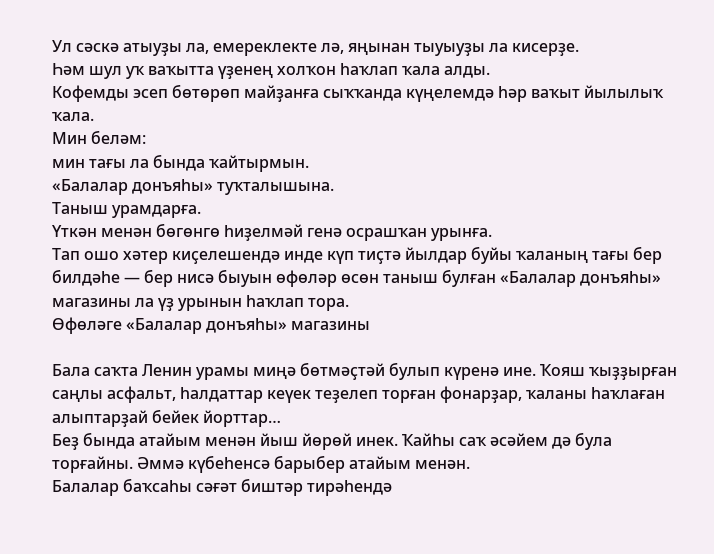Ул сәскә атыуҙы ла, емереклекте лә, яңынан тыуыуҙы ла кисерҙе.
Һәм шул уҡ ваҡытта үҙенең холҡон һаҡлап ҡала алды.
Кофемды эсеп бөтөрөп майҙанға сыҡҡанда күңелемдә һәр ваҡыт йылылыҡ ҡала.
Мин беләм:
мин тағы ла бында ҡайтырмын.
«Балалар донъяһы» туҡталышына.
Таныш урамдарға.
Үткән менән бөгөнгө һиҙелмәй генә осрашҡан урынға.
Тап ошо хәтер киҫелешендә инде күп тиҫтә йылдар буйы ҡаланың тағы бер билдәһе — бер нисә быуын өфөләр өсөн таныш булған «Балалар донъяһы» магазины ла үҙ урынын һаҡлап тора.
Өфөләге «Балалар донъяһы» магазины

Бала саҡта Ленин урамы миңә бөтмәҫтәй булып күренә ине. Ҡояш ҡыҙҙырған саңлы асфальт, һалдаттар кеүек теҙелеп торған фонарҙар, ҡаланы һаҡлаған алыптарҙай бейек йорттар…
Беҙ бында атайым менән йыш йөрөй инек. Ҡайһы саҡ әсәйем дә була торғайны. Әммә күбеһенсә барыбер атайым менән.
Балалар баҡсаһы сәғәт биштәр тирәһендә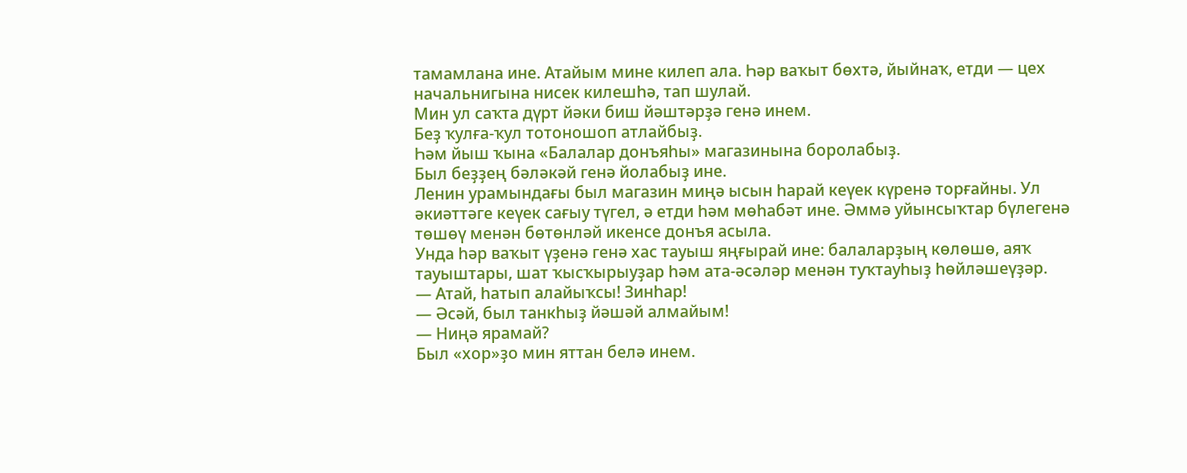тамамлана ине. Атайым мине килеп ала. Һәр ваҡыт бөхтә, йыйнаҡ, етди — цех начальнигына нисек килешһә, тап шулай.
Мин ул саҡта дүрт йәки биш йәштәрҙә генә инем.
Беҙ ҡулға-ҡул тотоношоп атлайбыҙ.
Һәм йыш ҡына «Балалар донъяһы» магазинына боролабыҙ.
Был беҙҙең бәләкәй генә йолабыҙ ине.
Ленин урамындағы был магазин миңә ысын һарай кеүек күренә торғайны. Ул әкиәттәге кеүек сағыу түгел, ә етди һәм мөһабәт ине. Әммә уйынсыҡтар бүлегенә төшөү менән бөтөнләй икенсе донъя асыла.
Унда һәр ваҡыт үҙенә генә хас тауыш яңғырай ине: балаларҙың көлөшө, аяҡ тауыштары, шат ҡысҡырыуҙар һәм ата-әсәләр менән туҡтауһыҙ һөйләшеүҙәр.
— Атай, һатып алайыҡсы! Зинһар!
— Әсәй, был танкһыҙ йәшәй алмайым!
— Ниңә ярамай?
Был «хор»ҙо мин яттан белә инем.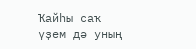Ҡайһы саҡ үҙем дә уның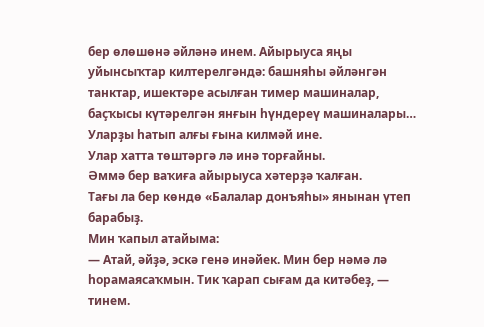бер өлөшөнә әйләнә инем. Айырыуса яңы уйынсыҡтар килтерелгәндә: башняһы әйләнгән танктар, ишектәре асылған тимер машиналар, баҫҡысы күтәрелгән янғын һүндереү машиналары…
Уларҙы һатып алғы ғына килмәй ине.
Улар хатта төштәргә лә инә торғайны.
Әммә бер ваҡиға айырыуса хәтерҙә ҡалған.
Тағы ла бер көндө «Балалар донъяһы» янынан үтеп барабыҙ.
Мин ҡапыл атайыма:
— Атай, әйҙә, эскә генә инәйек. Мин бер нәмә лә һорамаясаҡмын. Тик ҡарап сығам да китәбеҙ, — тинем.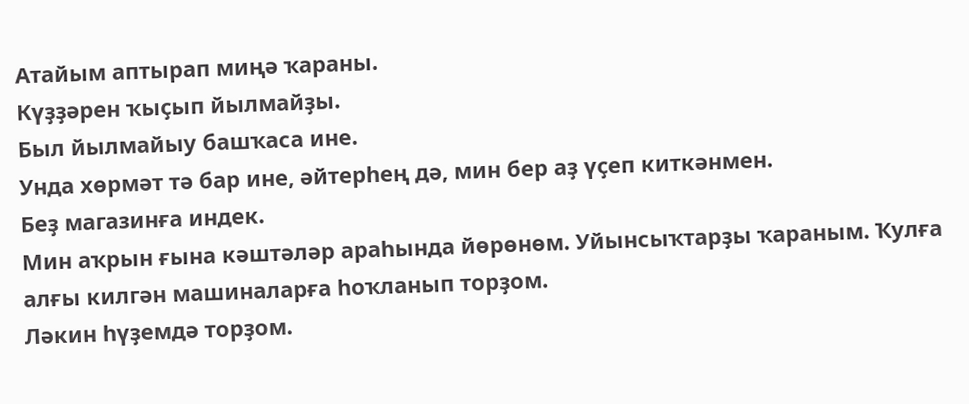Атайым аптырап миңә ҡараны.
Күҙҙәрен ҡыҫып йылмайҙы.
Был йылмайыу башҡаса ине.
Унда хөрмәт тә бар ине, әйтерһең дә, мин бер аҙ үҫеп киткәнмен.
Беҙ магазинға индек.
Мин аҡрын ғына кәштәләр араһында йөрөнөм. Уйынсыҡтарҙы ҡараным. Ҡулға алғы килгән машиналарға һоҡланып торҙом.
Ләкин һүҙемдә торҙом.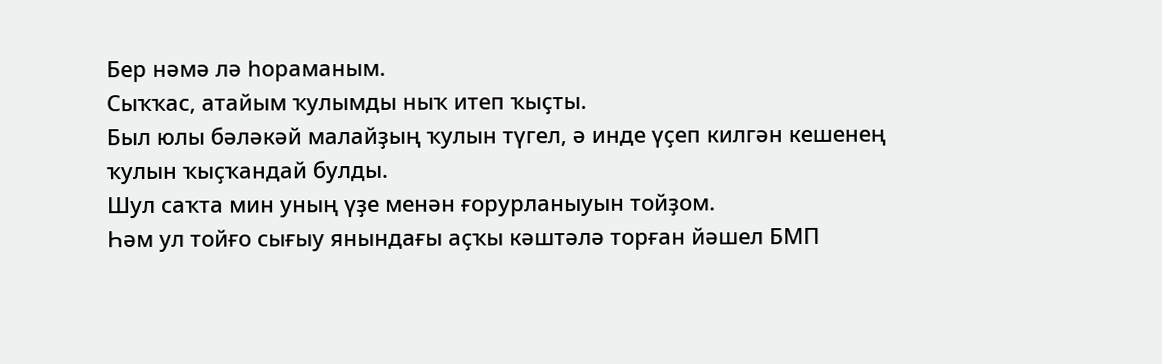Бер нәмә лә һораманым.
Сыҡҡас, атайым ҡулымды ныҡ итеп ҡыҫты.
Был юлы бәләкәй малайҙың ҡулын түгел, ә инде үҫеп килгән кешенең ҡулын ҡыҫҡандай булды.
Шул саҡта мин уның үҙе менән ғорурланыуын тойҙом.
Һәм ул тойғо сығыу янындағы аҫҡы кәштәлә торған йәшел БМП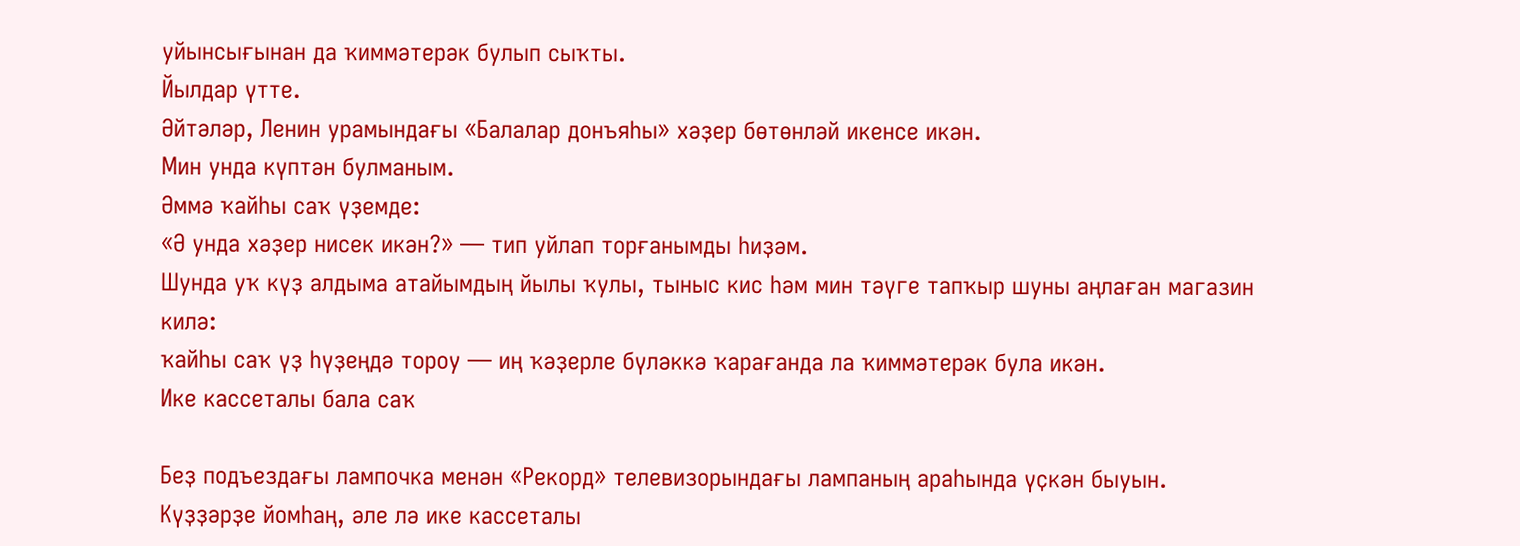уйынсығынан да ҡиммәтерәк булып сыҡты.
Йылдар үтте.
Әйтәләр, Ленин урамындағы «Балалар донъяһы» хәҙер бөтөнләй икенсе икән.
Мин унда күптән булманым.
Әммә ҡайһы саҡ үҙемде:
«Ә унда хәҙер нисек икән?» — тип уйлап торғанымды һиҙәм.
Шунда уҡ күҙ алдыма атайымдың йылы ҡулы, тыныс кис һәм мин тәүге тапҡыр шуны аңлаған магазин килә:
ҡайһы саҡ үҙ һүҙеңдә тороу — иң ҡәҙерле бүләккә ҡарағанда ла ҡиммәтерәк була икән.
Ике кассеталы бала саҡ

Беҙ подъездағы лампочка менән «Рекорд» телевизорындағы лампаның араһында үҫкән быуын.
Күҙҙәрҙе йомһаң, әле лә ике кассеталы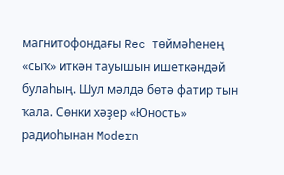магнитофондағы Rec төймәһенең «сыҡ» иткән тауышын ишеткәндәй булаһың. Шул мәлдә бөтә фатир тын ҡала. Сөнки хәҙер «Юность» радиоһынан Modern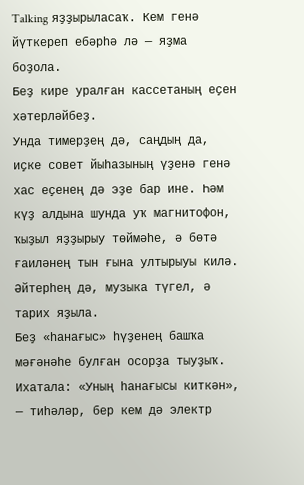Talking яҙҙырыласаҡ. Кем генә йүткереп ебәрһә лә — яҙма боҙола.
Беҙ кире уралған кассетаның еҫен хәтерләйбеҙ.
Унда тимерҙең дә, саңдың да, иҫке совет йыһазының үҙенә генә хас еҫенең дә эҙе бар ине. Һәм күҙ алдына шунда уҡ магнитофон, ҡыҙыл яҙҙырыу төймәһе, ә бөтә ғаиләнең тын ғына ултырыуы килә. Әйтерһең дә, музыка түгел, ә тарих яҙыла.
Беҙ «һанағыс» һүҙенең башҡа мәғәнәһе булған осорҙа тыуҙыҡ.
Ихатала: «Уның һанағысы киткән», — тиһәләр, бер кем дә электр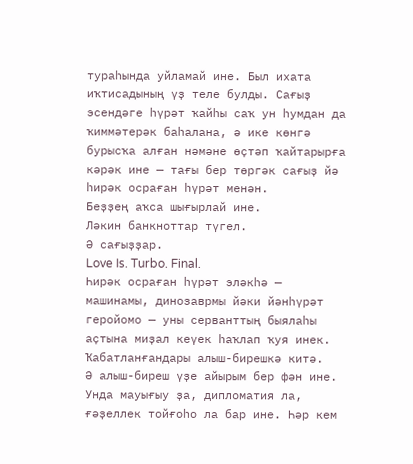тураһында уйламай ине. Был ихата иҡтисадының үҙ теле булды. Сағыҙ эсендәге һүрәт ҡайһы саҡ ун һумдан да ҡиммәтерәк баһалана, ә ике көнгә бурысҡа алған нәмәне өҫтәп ҡайтарырға кәрәк ине — тағы бер төргәк сағыҙ йә һирәк осраған һүрәт менән.
Беҙҙең аҡса шығырлай ине.
Ләкин банкноттар түгел.
Ә сағыҙҙар.
Love Is. Turbo. Final.
Һирәк осраған һүрәт эләкһә — машинамы, динозаврмы йәки йәнһүрәт геройомо — уны серванттың быялаһы аҫтына миҙал кеүек һаҡлап ҡуя инек.
Ҡабатланғандары алыш-бирешкә китә.
Ә алыш-биреш үҙе айырым бер фән ине.
Унда мауығыу ҙа, дипломатия ла, ғәҙеллек тойғоһо ла бар ине. Һәр кем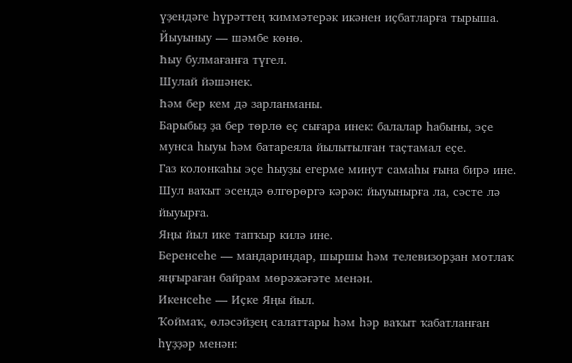үҙендәге һүрәттең ҡиммәтерәк икәнен иҫбатларға тырыша.
Йыуыныу — шәмбе көнө.
Һыу булмағанға түгел.
Шулай йәшәнек.
Һәм бер кем дә зарланманы.
Барыбыҙ ҙа бер төрлө еҫ сығара инек: балалар һабыны, эҫе мунса һыуы һәм батареяла йылытылған таҫтамал еҫе.
Газ колонкаһы эҫе һыуҙы егерме минут самаһы ғына бирә ине.
Шул ваҡыт эсендә өлгөрөргә кәрәк: йыуынырға ла, сәсте лә йыуырға.
Яңы йыл ике тапҡыр килә ине.
Беренсеһе — мандариндар, шыршы һәм телевизорҙан мотлаҡ яңғыраған байрам мөрәжәғәте менән.
Икенсеһе — Иҫке Яңы йыл.
Ҡоймаҡ, өләсәйҙең салаттары һәм һәр ваҡыт ҡабатланған һүҙҙәр менән: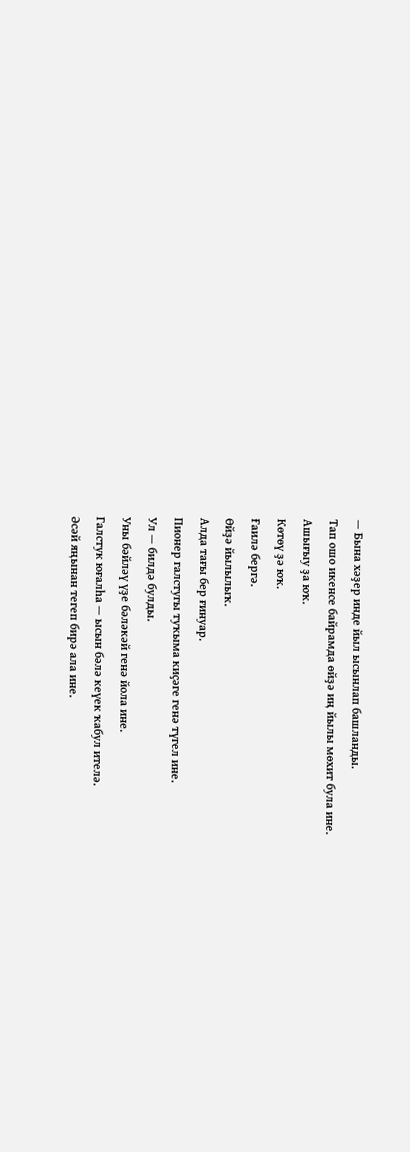— Бына хәҙер инде йыл ысынлап башланды.
Тап ошо икенсе байрамда өйҙә иң йылы мөхит була ине.
Ашығыу ҙа юҡ.
Көтөү ҙә юҡ.
Ғаилә бергә.
Өйҙә йылылыҡ.
Алда тағы бер ғинуар.
Пионер галстугы туҡыма киҫәге генә түгел ине.
Ул — билдә булды.
Уны бәйләү үҙе бәләкәй генә йола ине.
Галстук юғалһа — ысын бәлә кеүек ҡабул ителә.
Әсәй яңынан тегеп бирә ала ине.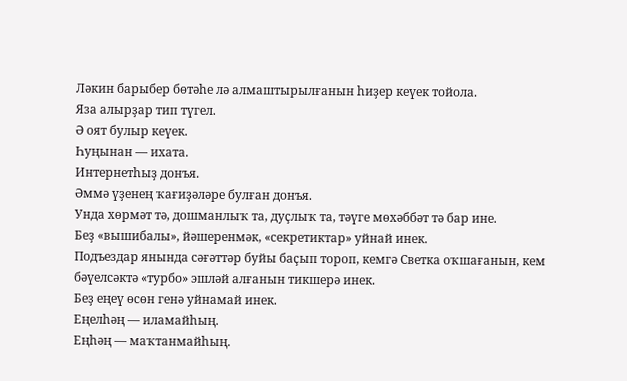Ләкин барыбер бөтәһе лә алмаштырылғанын һиҙер кеүек тойола.
Яза алырҙар тип түгел.
Ә оят булыр кеүек.
Һуңынан — ихата.
Интернетһыҙ донъя.
Әммә үҙенең ҡағиҙәләре булған донъя.
Унда хөрмәт тә, дошманлыҡ та, дуҫлыҡ та, тәүге мөхәббәт тә бар ине.
Беҙ «вышибалы», йәшеренмәк, «секретиктар» уйнай инек.
Подъездар янында сәғәттәр буйы баҫып тороп, кемгә Светка оҡшағанын, кем бәүелсәктә «турбо» эшләй алғанын тикшерә инек.
Беҙ еңеү өсөн генә уйнамай инек.
Еңелһәң — иламайһың.
Еңһәң — маҡтанмайһың.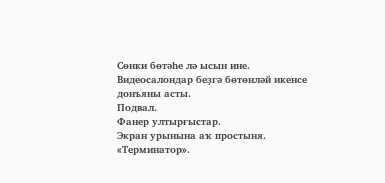Сөнки бөтәһе лә ысын ине.
Видеосалондар беҙгә бөтөнләй икенсе донъяны асты.
Подвал.
Фанер ултырғыстар.
Экран урынына аҡ простыня.
«Терминатор».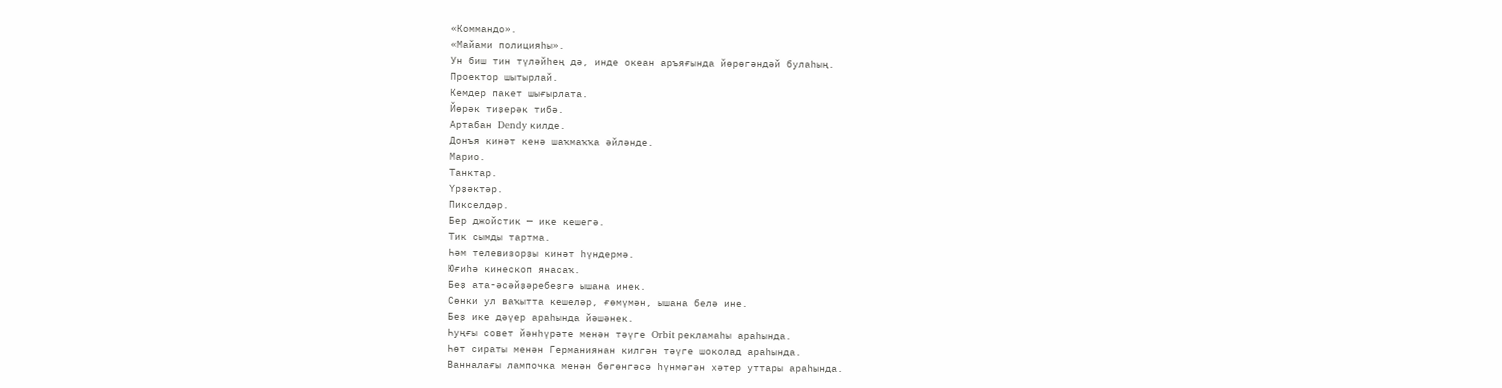«Коммандо».
«Майами полицияһы».
Ун биш тин түләйһең дә, инде океан аръяғында йөрөгәндәй булаһың.
Проектор шытырлай.
Кемдер пакет шығырлата.
Йөрәк тиҙерәк тибә.
Артабан Dendy килде.
Донъя кинәт кенә шаҡмаҡҡа әйләнде.
Марио.
Танктар.
Үрҙәктәр.
Пикселдәр.
Бер джойстик — ике кешегә.
Тик сымды тартма.
Һәм телевизорҙы кинәт һүндермә.
Юғиһә кинескоп янасаҡ.
Беҙ ата-әсәйҙәребеҙгә ышана инек.
Сөнки ул ваҡытта кешеләр, ғөмүмән, ышана белә ине.
Беҙ ике дәүер араһында йәшәнек.
Һуңғы совет йәнһүрәте менән тәүге Orbit рекламаһы араһында.
Һөт сираты менән Германиянан килгән тәүге шоколад араһында.
Ванналағы лампочка менән бөгөнгәсә һүнмәгән хәтер уттары араһында.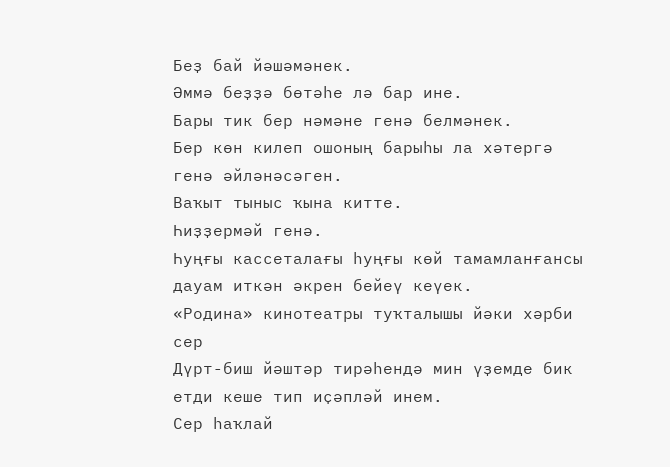Беҙ бай йәшәмәнек.
Әммә беҙҙә бөтәһе лә бар ине.
Бары тик бер нәмәне генә белмәнек.
Бер көн килеп ошоның барыһы ла хәтергә генә әйләнәсәген.
Ваҡыт тыныс ҡына китте.
Һиҙҙермәй генә.
Һуңғы кассеталағы һуңғы көй тамамланғансы дауам иткән әкрен бейеү кеүек.
«Родина» кинотеатры туҡталышы йәки хәрби сер
Дүрт-биш йәштәр тирәһендә мин үҙемде бик етди кеше тип иҫәпләй инем.
Сер һаҡлай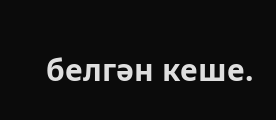белгән кеше.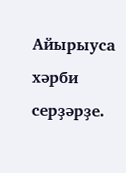Айырыуса хәрби серҙәрҙе.